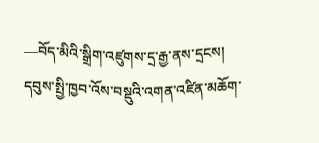—བོད་མིའི་སྒྲིག་འཛུགས་དྲ་རྒྱ་ནས་དྲངས།
དབུས་སྤྱི་ཁྱབ་འོས་བསྡུའི་འགན་འཛིན་མཆོག་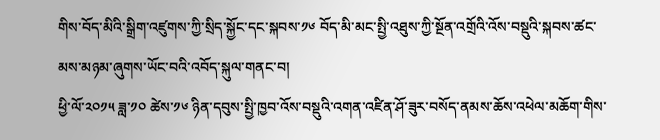གིས་བོད་མིའི་སྒྲིག་འཛུགས་ཀྱི་སྲིད་སྐྱོང་དང་སྐབས་༡༦ བོད་མི་མང་སྤྱི་འཐུས་ཀྱི་སྔོན་འགྲོའི་འོས་བསྡུའི་སྐབས་ཚང་མས་མཉམ་ཞུགས་ཡོང་བའི་འབོད་སྐུལ་གནང་བ།
ཕྱི་ལོ་༢༠༡༥ ཟླ་༡༠ ཚེས་༡༦ ཉིན་དབུས་སྤྱི་ཁྱབ་འོས་བསྡུའི་འགན་འཛིན་ཤོ་ཟུར་བསོད་ནམས་ཆོས་འཕེལ་མཆོག་གིས་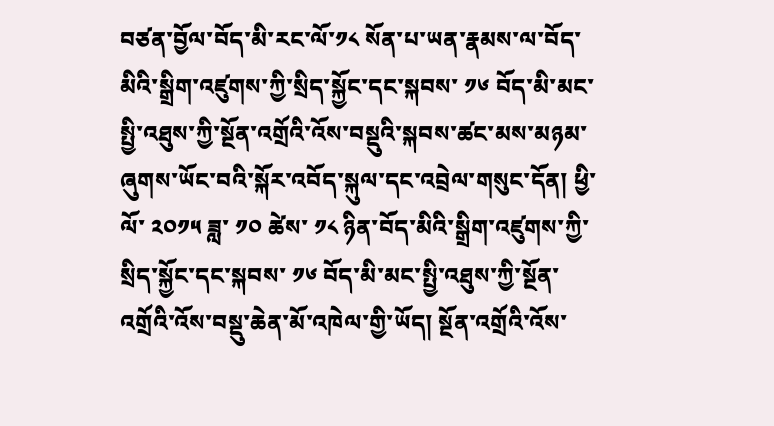བཙན་བྱོལ་བོད་མི་རང་ལོ་༡༨ སོན་པ་ཡན་རྣམས་ལ་བོད་མིའི་སྒྲིག་འཛུགས་ཀྱི་སྲིད་སྐྱོང་དང་སྐབས་ ༡༦ བོད་མི་མང་སྤྱི་འཐུས་ཀྱི་སྔོན་འགྲོའི་འོས་བསྡུའི་སྐབས་ཚང་མས་མཉམ་ཞུགས་ཡོང་བའི་སྐོར་འབོད་སྐུལ་དང་འབྲེལ་གསུང་དོན། ཕྱི་ལོ་ ༢༠༡༥ ཟླ་ ༡༠ ཚེས་ ༡༨ ཉིན་བོད་མིའི་སྒྲིག་འཛུགས་ཀྱི་སྲིད་སྐྱོང་དང་སྐབས་ ༡༦ བོད་མི་མང་སྤྱི་འཐུས་ཀྱི་སྔོན་འགྲོའི་འོས་བསྡུ་ཆེན་མོ་འཁེལ་གྱི་ཡོད། སྔོན་འགྲོའི་འོས་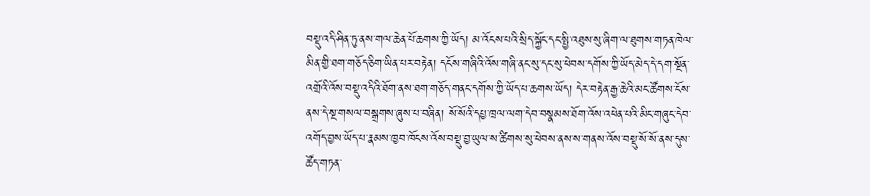བསྡུ་འདི་ཤིན་ཏུ་ནས་གལ་ཆེན་པོ་ཆགས་ཀྱི་ཡོད། མ་འོངས་པའི་སྲིད་སྐྱོང་དང་སྤྱི་འཐུས་སུ་ཞིག་ལ་ཐུགས་གཏན་ཁེལ་མིན་གྱི་ཐག་གཅོད་ཅིག་ཡིན་པར་བརྟེན། དངོས་གཞིའི་འོས་གཞི་ནང་སུ་དང་སུ་ཕེབས་དགོས་ཀྱི་ཡོད་མེད་དེ་དག་སྔོན་འགྲོའི་འོས་བསྡུ་འདིའི་ཐོག་ནས་ཐག་གཅོད་གནང་དགོས་ཀྱི་ཡོད་པ་ཆགས་ཡོད། དེར་བརྟེན་རྒྱ་ཆེའི་མང་ཚོགས་ངོས་ནས་དེ་སྔ་གསལ་བསྒྲགས་ཞུས་པ་བཞིན། སོ་སོའི་དཔྱ་ཁྲལ་ལག་དེབ་བསྣམས་ཐོག་འོས་འཕེན་པའི་མིང་གཞུང་དེབ་འགོད་བྱས་ཡོད་པ་རྣམས་ཁྱབ་ཁོངས་འོས་བསྡུ་བྱ་ཡུལ་ས་ཚིགས་སུ་ཕེབས་ནས་ས་གནས་འོས་བསྡུ་སོ་སོ་ནས་དུས་ཚོད་གཏན་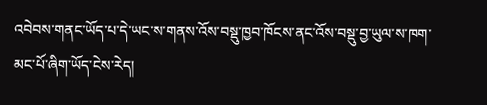འབེབས་གནང་ཡོད་པ་དེ་ཡང་ས་གནས་འོས་བསྡུ་ཁྱབ་ཁོངས་ནང་འོས་བསྡུ་བྱ་ཡུལ་ས་ཁག་མང་པོ་ཞིག་ཡོད་ངེས་རེད།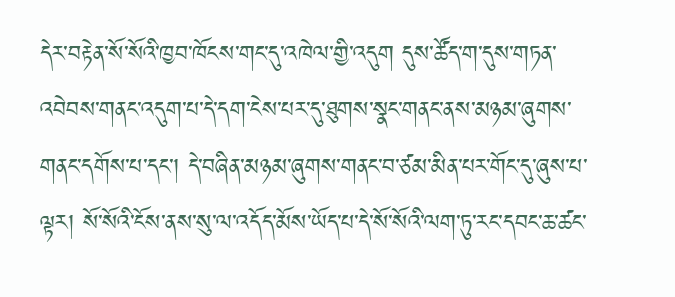དེར་བརྟེན་སོ་སོའི་ཁྱབ་ཁོངས་གང་དུ་འཁེལ་གྱི་འདུག དུས་ཚོད་ག་དུས་གཏན་འབེབས་གནང་འདུག་པ་དེ་དག་ངེས་པར་དུ་ཐུགས་སྣང་གནང་ནས་མཉམ་ཞུགས་གནང་དགོས་པ་དང་། དེ་བཞིན་མཉམ་ཞུགས་གནང་བ་ཙམ་མིན་པར་གོང་དུ་ཞུས་པ་ལྟར། སོ་སོའི་ངོས་ནས་སུ་ལ་འདོད་མོས་ཡོད་པ་དེ་སོ་སོའི་ལག་ཏུ་རང་དབང་ཆ་ཚང་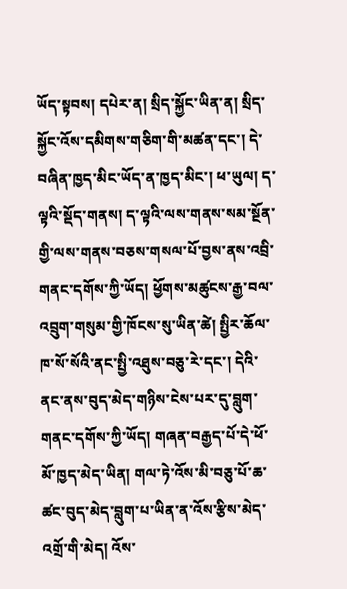ཡོད་སྟབས། དཔེར་ན། སྲིད་སྐྱོང་ཡིན་ན། སྲིད་སྐྱོང་འོས་དམིགས་གཅིག་གི་མཚན་དང་། དེ་བཞིན་ཁྱད་མིང་ཡོད་ན་ཁྱད་མིང་། ཕ་ཡུལ། ད་ལྟའི་སྡོད་གནས། ད་ལྟའི་ལས་གནས་སམ་སྔོན་གྱི་ལས་གནས་བཅས་གསལ་པོ་བྱས་ནས་འབྲི་གནང་དགོས་ཀྱི་ཡོད། ཕྱོགས་མཚུངས་རྒྱ་བལ་འབྲུག་གསུམ་གྱི་ཁོངས་སུ་ཡིན་ཚེ། སྤྱིར་ཆོལ་ཁ་སོ་སོའི་ནང་སྤྱི་འཐུས་བཅུ་རེ་དང་། དེའི་ནང་ནས་བུད་མེད་གཉིས་ངེས་པར་དུ་བླུག་གནང་དགོས་ཀྱི་ཡོད། གཞན་བརྒྱད་པོ་དེ་ཕོ་མོ་ཁྱད་མེད་ཡིན། གལ་ཏེ་འོས་མི་བཅུ་པོ་ཆ་ཚང་བུད་མེད་བླུག་པ་ཡིན་ན་འོས་རྩིས་མེད་འགྲོ་གི་མེད། འོས་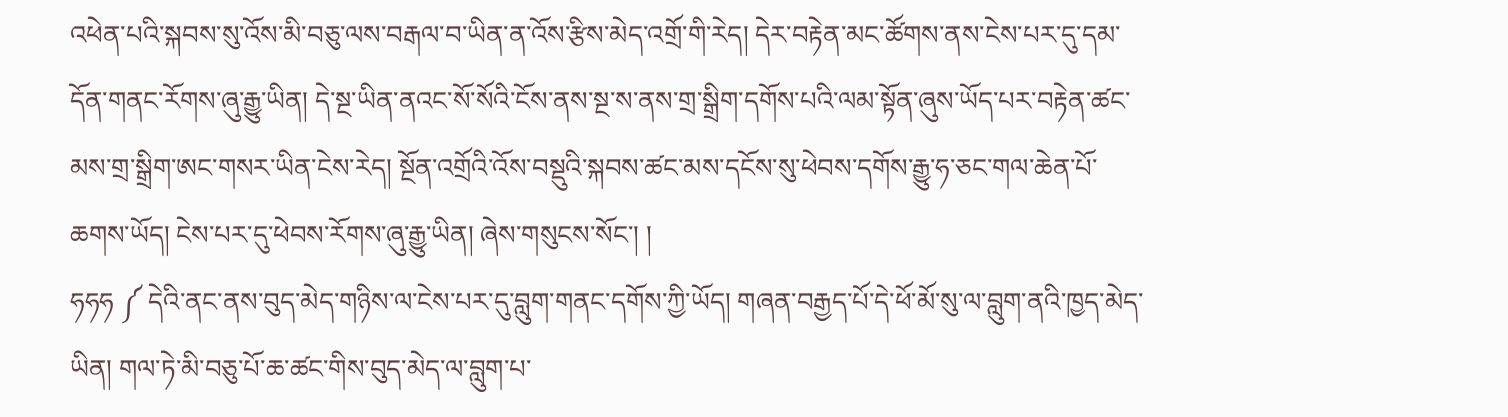འཕེན་པའི་སྐབས་སུ་འོས་མི་བཅུ་ལས་བརྒལ་བ་ཡིན་ན་འོས་རྩིས་མེད་འགྲོ་གི་རེད། དེར་བརྟེན་མང་ཚོགས་ནས་ངེས་པར་དུ་དམ་དོན་གནང་རོགས་ཞུ་རྒྱུ་ཡིན། དེ་སྔ་ཡིན་ནའང་སོ་སོའི་ངོས་ནས་སྔ་ས་ནས་གྲ་སྒྲིག་དགོས་པའི་ལམ་སྟོན་ཞུས་ཡོད་པར་བརྟེན་ཚང་མས་གྲ་སྒྲིག་ཨང་གསར་ཡིན་ངེས་རེད། སྔོན་འགྲོའི་འོས་བསྡུའི་སྐབས་ཚང་མས་དངོས་སུ་ཕེབས་དགོས་རྒྱུ་ཧ་ཅང་གལ་ཆེན་པོ་ཆགས་ཡོད། ངེས་པར་དུ་ཕེབས་རོགས་ཞུ་རྒྱུ་ཡིན། ཞེས་གསུངས་སོང་། །
ཧཧཧ ༼ དེའི་ནང་ནས་བུད་མེད་གཉིས་ལ་ངེས་པར་དུ་བླུག་གནང་དགོས་ཀྱི་ཡོད། གཞན་བརྒྱད་པོ་དེ་ཕོ་མོ་སུ་ལ་བླུག་ནའི་ཁྱད་མེད་ཡིན། གལ་ཏེ་མི་བཅུ་པོ་ཆ་ཚང་གིས་བུད་མེད་ལ་བླུག་པ་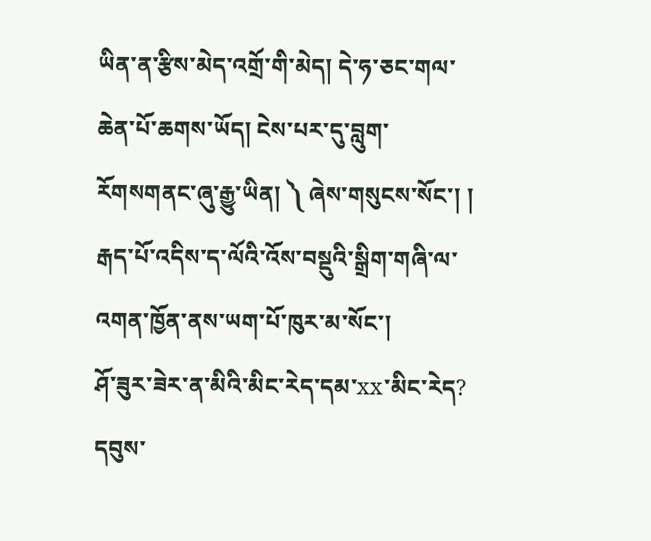ཡིན་ན་རྩིས་མེད་འགྲོ་གི་མེད། དེ་ཧ་ཅང་གལ་ཆེན་པོ་ཆགས་ཡོད། ངེས་པར་དུ་བླུག་རོགསགནང་ཞུ་རྒྱུ་ཡིན། ༽ ཞེས་གསུངས་སོང་། །
རྒད་པོ་འདིས་ད་ལོའི་འོས་བསྡུའི་སྒྲིག་གཞི་ལ་འགན་ཁྱོན་ནས་ཡག་པོ་ཁུར་མ་སོང་།
ཤོ་ཟུར་ཟེར་ན་མིའི་མིང་རེད་དམ་xx་མིང་རེད?
དབུས་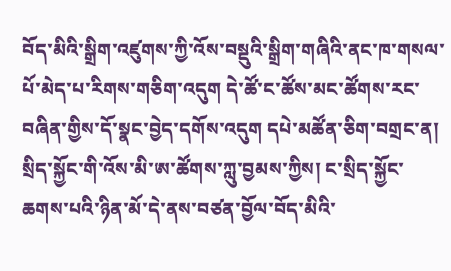བོད་མིའི་སྒྲིག་འཛུགས་ཀྱི་འོས་བསྡུའི་སྒྲིག་གཞིའི་ནང་ཁ་གསལ་པོ་མེད་པ་རིགས་གཅིག་འདུག དེ་ཚོ་ང་ཚོས་མང་ཚོགས་རང་བཞིན་གྱིས་དོ་སྣང་བྱེད་དགོས་འདུག དཔེ་མཚོན་ཅིག་བགྲང་ན། སྲིད་སྐྱོང་གི་འོས་མི་ཨ་ཚོགས་ཀླུ་བྱམས་ཀྱིས། ང་སྲིད་སྐྱོང་ཆགས་པའི་ཉིན་མོ་དེ་ནས་བཙན་བྱོལ་བོད་མིའི་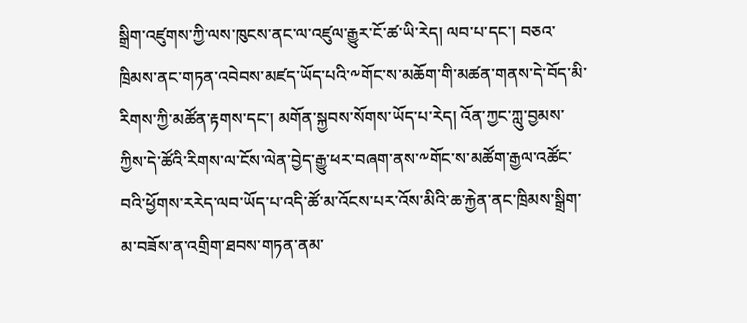སྒྲིག་འཛུགས་ཀྱི་ལས་ཁུངས་ནང་ལ་འཛུལ་རྒྱུར་ངོ་ཚ་ཡི་རེད། ལབ་པ་དང་། བཅའ་ཁྲིམས་ནང་གཏན་འབེབས་མཛད་ཡོད་པའི་༸གོང་ས་མཆོག་གི་མཚན་གནས་དེ་བོད་མི་རིགས་ཀྱི་མཚོན་རྟགས་དང་། མགོན་སྐྱབས་སོགས་ཡོད་པ་རེད། འོན་ཀྱང་ཀླུ་བྱམས་ཀྱིས་དེ་ཚོའི་རིགས་ལ་ངོས་ལེན་བྱེད་རྒྱུ་ཕར་བཞག་ནས་༸གོང་ས་མཚོག་རྒྱལ་འཚོང་བའི་ཕྱོགས་རརེད་ལབ་ཡོད་པ་འདི་ཚོ་མ་འོངས་པར་འོས་མིའི་ཆ་རྐྱེན་ནང་ཁྲིམས་སྒྲིག་མ་བཟོས་ན་འགྲིག་ཐབས་གཏན་ནམ་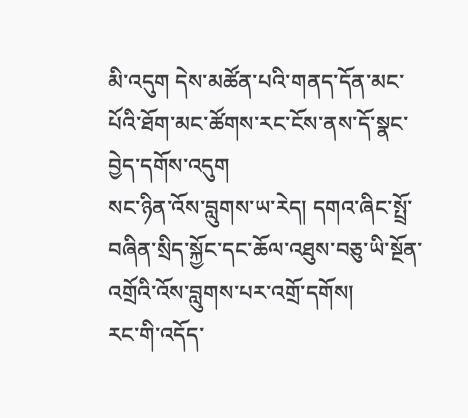མི་འདུག དེས་མཚོན་པའི་གནད་དོན་མང་པོའི་ཐོག་མང་ཚོགས་རང་ངོས་ནས་དོ་སྣང་བྱེད་དགོས་འདུག
སང་ཉིན་འོས་བླུགས་ཡ་རེད། དགའ་ཞིང་སྤྲོ་བཞིན་སྲིད་སྐྱོང་དང་ཆོལ་འཐུས་བཅུ་ཡི་སྔོན་འགྲོའི་འོས་བླུགས་པར་འགྲོ་དགོས།
རང་གི་འདོད་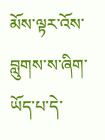མོས་ལྟར་འོས་བླུགས་ས་ཞིག་ཡོད་པ་དེ་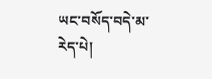ཡང་བསོད་བདེ་མ་རེད་པེ།